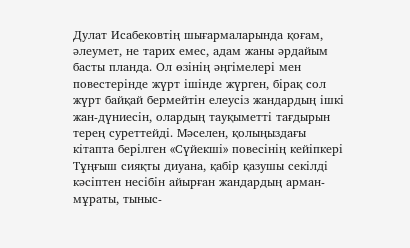Дулат Исабековтің шығармаларында қоғам, әлеумет, не тарих емес, адам жаны әрдайым басты планда. Ол өзінің әңгімелері мен повестерінде жүрт ішінде жүрген, бірақ сол жүрт байқай бермейтін елеусіз жандардың ішкі жан-дүниесін, олардың тауқыметті тағдырын терең суреттейді. Мәселен, қолыңыздағы кітапта берілген «Сүйекші» повесінің кейіпкері Тұңғыш сияқты диуана, қабір қазушы секілді кәсіптен несібін айырған жандардың арман-мұраты, тыныс-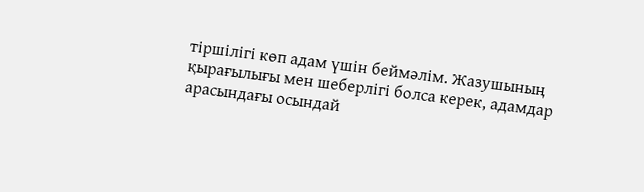тіршілігі көп адам үшін беймәлім. Жазушының қырағылығы мен шеберлігі болса керек, адамдар арасындағы осындай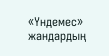«Үндемес» жандардың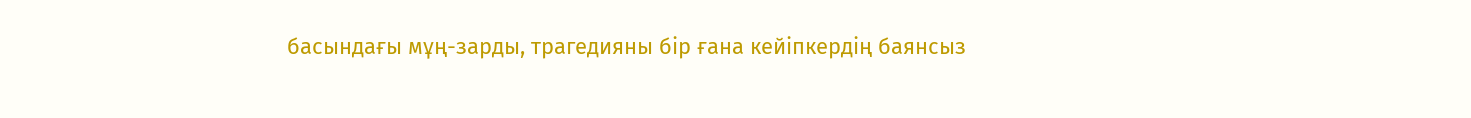басындағы мұң-зарды, трагедияны бір ғана кейіпкердің баянсыз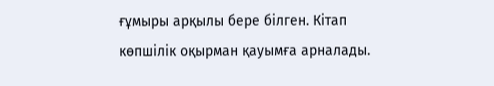ғұмыры арқылы бере білген. Кітап көпшілік оқырман қауымға арналады.